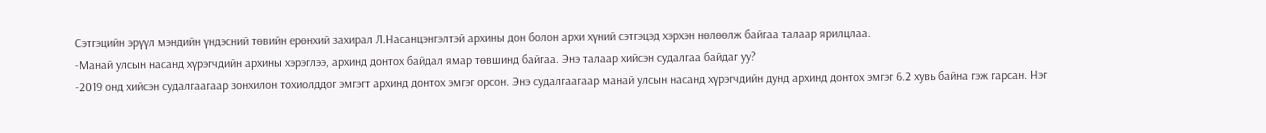Сэтгэцийн эрүүл мэндийн үндэсний төвийн ерөнхий захирал Л.Насанцэнгэлтэй архины дон болон архи хүний сэтгэцэд хэрхэн нөлөөлж байгаа талаар ярилцлаа.
-Манай улсын насанд хүрэгчдийн архины хэрэглээ, архинд донтох байдал ямар төвшинд байгаа. Энэ талаар хийсэн судалгаа байдаг уу?
-2019 онд хийсэн судалгаагаар зонхилон тохиолддог эмгэгт архинд донтох эмгэг орсон. Энэ судалгаагаар манай улсын насанд хүрэгчдийн дунд архинд донтох эмгэг 6.2 хувь байна гэж гарсан. Нэг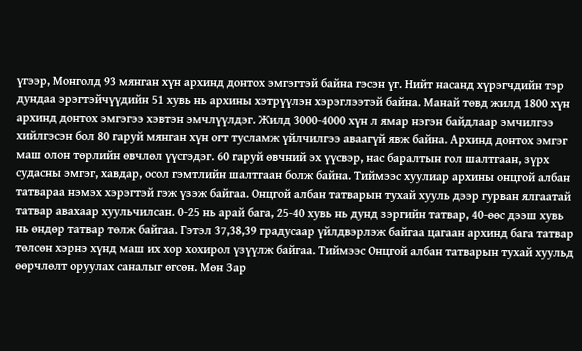үгээр, Монголд 93 мянган хүн архинд донтох эмгэгтэй байна гэсэн үг. Нийт насанд хүрэгчдийн тэр дундаа эрэгтэйчүүдийн 51 хувь нь архины хэтрүүлэн хэрэглээтэй байна. Манай төвд жилд 1800 хүн архинд донтох эмгэгээ хэвтэн эмчлүүлдэг. Жилд 3000-4000 хүн л ямар нэгэн байдлаар эмчилгээ хийлгэсэн бол 80 гаруй мянган хүн огт тусламж үйлчилгээ аваагүй явж байна. Архинд донтох эмгэг маш олон төрлийн өвчлөл үүсгэдэг. 60 гаруй өвчний эх үүсвэр, нас баралтын гол шалтгаан, зүрх судасны эмгэг, хавдар, осол гэмтлийн шалтгаан болж байна. Тиймээс хуулиар архины онцгой албан татвараа нэмэх хэрэгтэй гэж үзэж байгаа. Онцгой албан татварын тухай хууль дээр гурван ялгаатай татвар авахаар хуульчилсан. 0-25 нь арай бага, 25-40 хувь нь дунд зэргийн татвар, 40-өөс дээш хувь нь өндөр татвар төлж байгаа. Гэтэл 37,38,39 градусаар үйлдвэрлэж байгаа цагаан архинд бага татвар төлсөн хэрнэ хүнд маш их хор хохирол үзүүлж байгаа. Тиймээс Онцгой албан татварын тухай хуульд өөрчлөлт оруулах саналыг өгсөн. Мөн Зар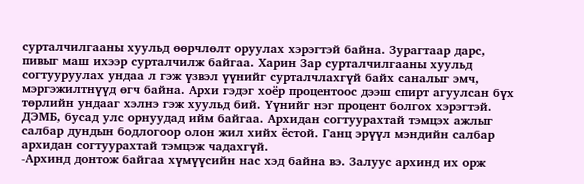сурталчилгааны хуульд өөрчлөлт оруулах хэрэгтэй байна. Зурагтаар дарс, пивыг маш ихээр сурталчилж байгаа. Харин Зар сурталчилгааны хуульд согтууруулах ундаа л гэж үзвэл үүнийг сурталчлахгүй байх саналыг эмч, мэргэжилтнүүд өгч байна. Архи гэдэг хоёр процентоос дээш спирт агуулсан бүх төрлийн ундааг хэлнэ гэж хуульд бий. Үүнийг нэг процент болгох хэрэгтэй. ДЭМБ, бусад улс орнуудад ийм байгаа. Архидан согтуурахтай тэмцэх ажлыг салбар дундын бодлогоор олон жил хийх ёстой. Ганц эрүүл мэндийн салбар архидан согтуурахтай тэмцэж чадахгүй.
-Архинд донтож байгаа хүмүүсийн нас хэд байна вэ. Залуус архинд их орж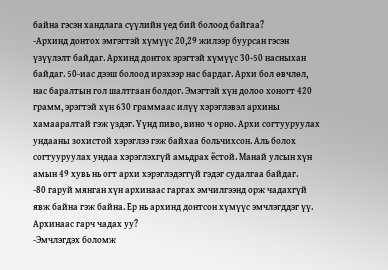байна гэсэн хандлага сүүлийн үед бий болоод байгаа?
-Архинд донтох эмгэгтэй хүмүүс 20,29 жилээр буурсан гэсэн үзүүлэлт байдаг. Архинд донтох эрэгтэй хүмүүс 30-50 насныхан байдаг. 50-иас дээш болоод ирэхээр нас бардаг. Архи бол өвчлөл, нас баралтын гол шалтгаан болдог. Эмэгтэй хүн долоо хоногт 420 грамм, эрэгтэй хүн 630 граммаас илүү хэрэглэвэл архины хамааралтай гэж үздэг. Үүнд пиво, вино ч орно. Архи согтууруулах ундааны зохистой хэрэглээ гэж байхаа больчихсон. Аль болох согтууруулах ундаа хэрэглэхгүй амьдрах ёстой. Манай улсын хүн амын 49 хувь нь огт архи хэрэглэдэггүй гэдэг судалгаа байдаг.
-80 гаруй мянган хүн архинаас гаргах эмчилгээнд орж чадахгүй явж байна гэж байна. Ер нь архинд донтсон хүмүүс эмчлэгддэг үү. Архинаас гарч чадах уу?
-Эмчлэгдэх боломж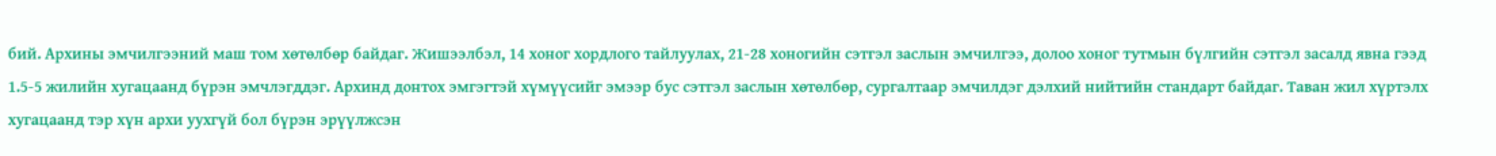бий. Архины эмчилгээний маш том хөтөлбөр байдаг. Жишээлбэл, 14 хоног хордлого тайлуулах, 21-28 хоногийн сэтгэл заслын эмчилгээ, долоо хоног тутмын бүлгийн сэтгэл засалд явна гээд 1.5-5 жилийн хугацаанд бүрэн эмчлэгддэг. Архинд донтох эмгэгтэй хүмүүсийг эмээр бус сэтгэл заслын хөтөлбөр, сургалтаар эмчилдэг дэлхий нийтийн стандарт байдаг. Таван жил хүртэлх хугацаанд тэр хүн архи уухгүй бол бүрэн эрүүлжсэн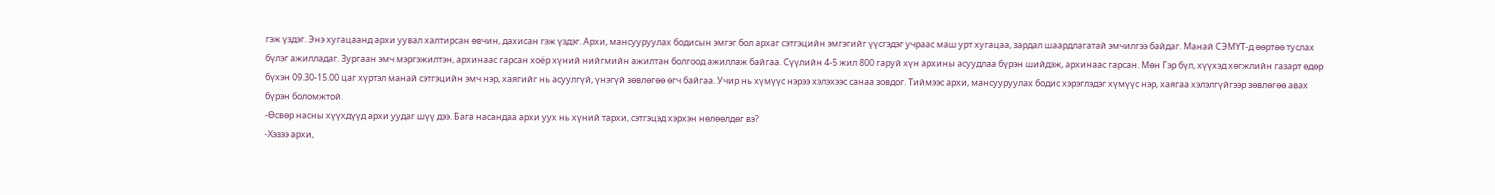гэж үздэг. Энэ хугацаанд архи уувал халтирсан өвчин, дахисан гэж үздэг. Архи, мансууруулах бодисын эмгэг бол архаг сэтгэцийн эмгэгийг үүсгэдэг учраас маш урт хугацаа, зардал шаардлагатай эмчилгээ байдаг. Манай СЭМҮТ-д өөртөө туслах бүлэг ажилладаг. Зургаан эмч мэргэжилтэн, архинаас гарсан хоёр хүний нийгмийн ажилтан болгоод ажиллаж байгаа. Сүүлийн 4-5 жил 800 гаруй хүн архины асуудлаа бүрэн шийдэж, архинаас гарсан. Мөн Гэр бүл, хүүхэд хөгжлийн газарт өдөр бүхэн 09.30-15.00 цаг хүртэл манай сэтгэцийн эмч нэр, хаягийг нь асуулгүй, үнэгүй зөвлөгөө өгч байгаа. Учир нь хүмүүс нэрээ хэлэхээс санаа зовдог. Тиймээс архи, мансууруулах бодис хэрэглэдэг хүмүүс нэр, хаягаа хэлэлгүйгээр зөвлөгөө авах бүрэн боломжтой.
-Өсвөр насны хүүхдүүд архи уудаг шүү дээ. Бага насандаа архи уух нь хүний тархи, сэтгэцэд хэрхэн нөлөөлдөг вэ?
-Хэзээ архи,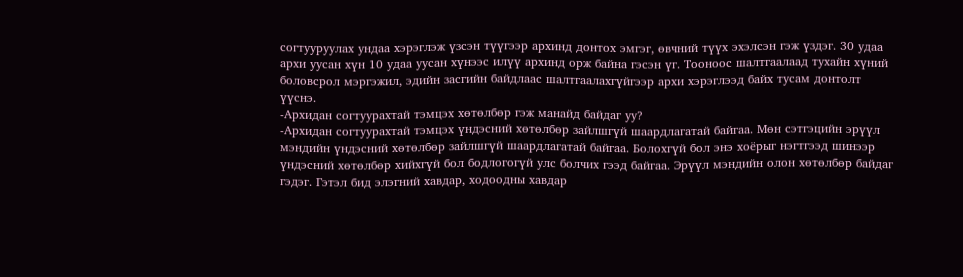согтууруулах ундаа хэрэглэж үзсэн түүгээр архинд донтох эмгэг, өвчний түүх эхэлсэн гэж үздэг. 30 удаа архи уусан хүн 10 удаа уусан хүнээс илүү архинд орж байна гэсэн үг. Тооноос шалтгаалаад тухайн хүний боловсрол мэргэжил, эдийн засгийн байдлаас шалтгаалахгүйгээр архи хэрэглээд байх тусам донтолт үүснэ.
-Архидан согтуурахтай тэмцэх хөтөлбөр гэж манайд байдаг уу?
-Архидан согтуурахтай тэмцэх үндэсний хөтөлбөр зайлшгүй шаардлагатай байгаа. Мөн сэтгэцийн эрүүл мэндийн үндэсний хөтөлбөр зайлшгүй шаардлагатай байгаа. Болохгүй бол энэ хоёрыг нэгтгээд шинээр үндэсний хөтөлбөр хийхгүй бол бодлогогүй улс болчих гээд байгаа. Эрүүл мэндийн олон хөтөлбөр байдаг гэдэг. Гэтэл бид элэгний хавдар, ходоодны хавдар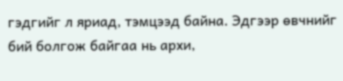гэдгийг л яриад, тэмцээд байна. Эдгээр өвчнийг бий болгож байгаа нь архи,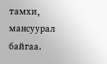тамхи, мансуурал байгаа.